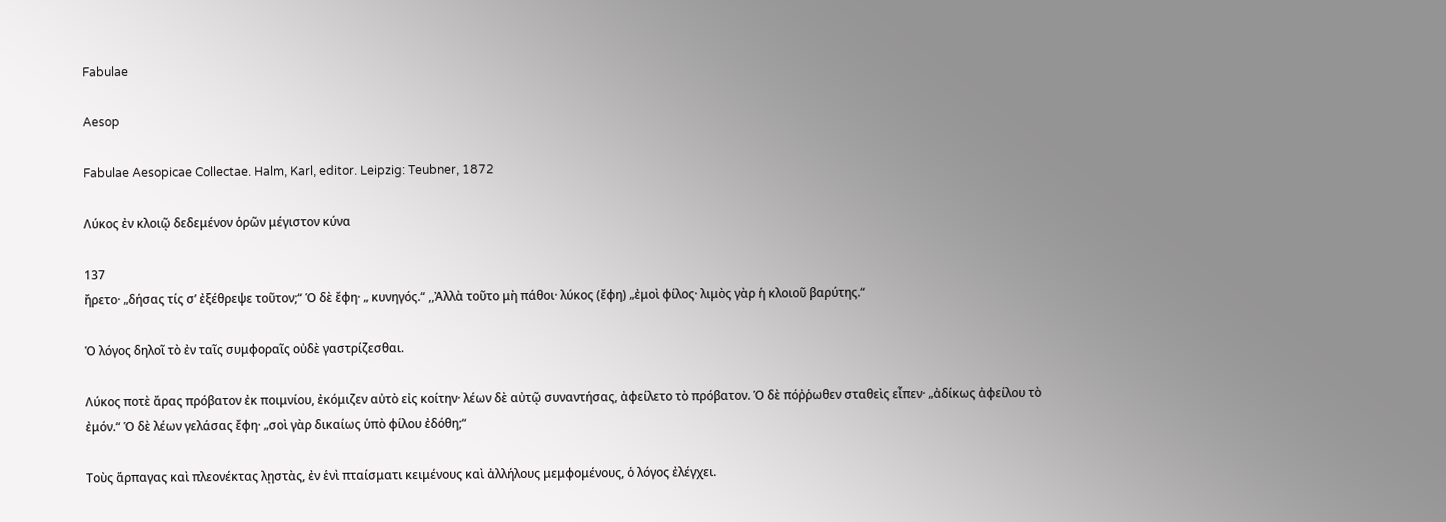Fabulae

Aesop

Fabulae Aesopicae Collectae. Halm, Karl, editor. Leipzig: Teubner, 1872

Λύκος ἐν κλοιῷ δεδεμένον ὁρῶν μέγιστον κύνα

137
ἤρετο· „δήσας τίς σʼ ἐξέθρεψε τοῦτον;“ Ὁ δὲ ἔφη· „ κυνηγός.“ ,,Ἀλλὰ τοῦτο μὴ πάθοι· λύκος (ἔφη) „ἐμοὶ φίλος· λιμὸς γὰρ ἡ κλοιοῦ βαρύτης.“

Ὁ λόγος δηλοῖ τὸ ἐν ταῖς συμφοραῖς οὐδὲ γαστρίζεσθαι.

Λύκος ποτὲ ἄρας πρόβατον ἐκ ποιμνίου, ἐκόμιζεν αὐτὸ εἰς κοίτην· λέων δὲ αὐτῷ συναντήσας, ἀφείλετο τὸ πρόβατον. Ὁ δὲ πόῤῥωθεν σταθεὶς εἶπεν· „ἀδίκως ἀφείλου τὸ ἐμόν.“ Ὁ δὲ λέων γελάσας ἔφη· „σοὶ γὰρ δικαίως ὑπὸ φίλου ἐδόθη;“

Τοὺς ἅρπαγας καὶ πλεονέκτας λῃστὰς, ἐν ἑνὶ πταίσματι κειμένους καὶ ἀλλήλους μεμφομένους, ὁ λόγος ἐλέγχει.